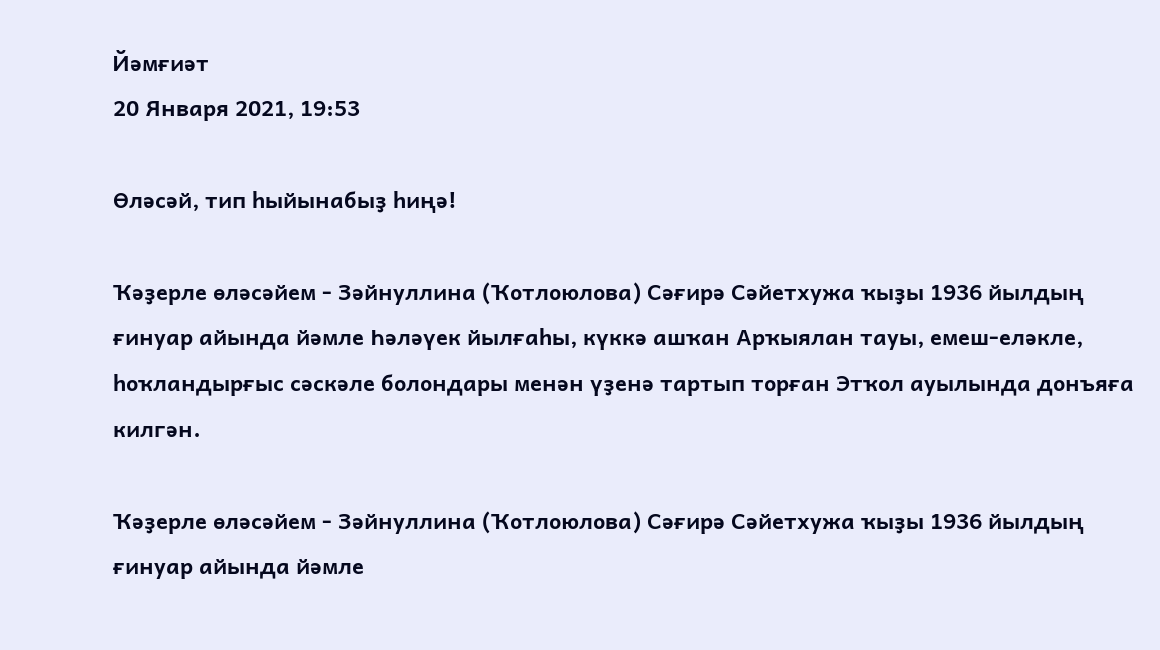Йәмғиәт
20 Января 2021, 19:53

Өләсәй, тип һыйынабыҙ һиңә!

Ҡәҙерле өләсәйем - Зәйнуллина (Ҡотлоюлова) Сәғирә Сәйетхужа ҡыҙы 1936 йылдың ғинуар айында йәмле Һәләүек йылғаһы, күккә ашҡан Арҡыялан тауы, емеш-еләкле, һоҡландырғыс сәскәле болондары менән үҙенә тартып торған Этҡол ауылында донъяға килгән.

Ҡәҙерле өләсәйем - Зәйнуллина (Ҡотлоюлова) Сәғирә Сәйетхужа ҡыҙы 1936 йылдың ғинуар айында йәмле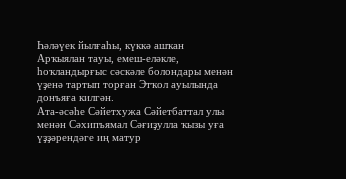Һәләүек йылғаһы, күккә ашҡан Арҡыялан тауы, емеш-еләкле, һоҡландырғыс сәскәле болондары менән үҙенә тартып торған Этҡол ауылында донъяға килгән.
Ата-әсәһе Сәйетхужа Сәйетбаттал улы менән Сәхипъямал Сәғиҙулла ҡызы уға үҙҙәрендәге иң матур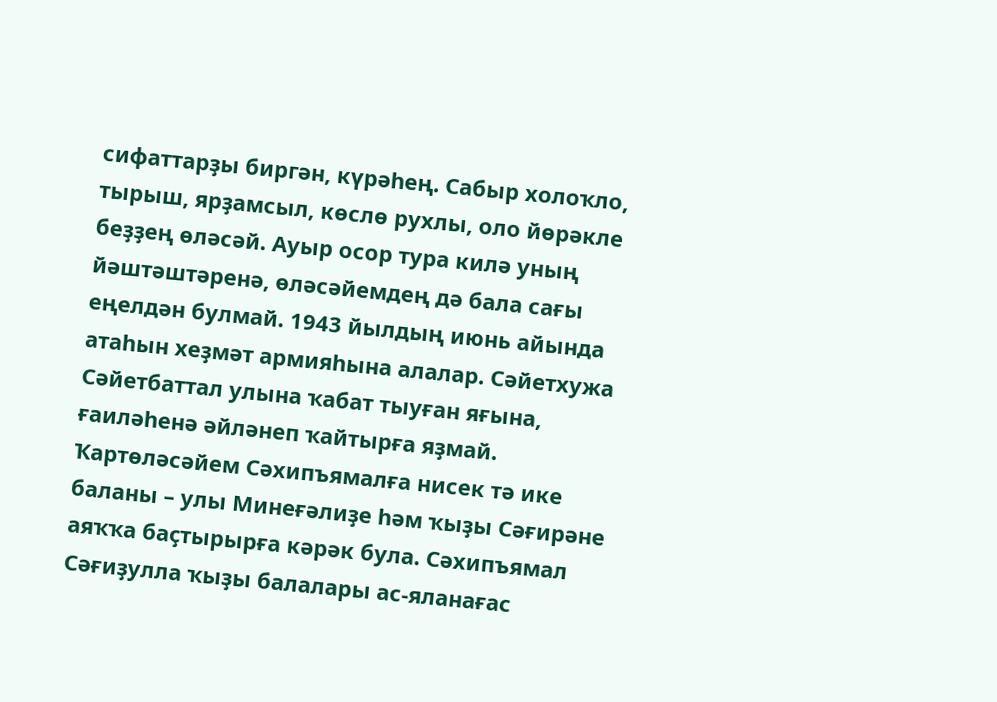сифаттарҙы биргән, күрәһең. Сабыр холоҡло, тырыш, ярҙамсыл, көслө рухлы, оло йөрәкле беҙҙең өләсәй. Ауыр осор тура килә уның йәштәштәренә, өләсәйемдең дә бала сағы еңелдән булмай. 1943 йылдың июнь айында атаһын хеҙмәт армияһына алалар. Сәйетхужа Сәйетбаттал улына ҡабат тыуған яғына, ғаиләһенә әйләнеп ҡайтырға яҙмай. Ҡартөләсәйем Сәхипъямалға нисек тә ике баланы – улы Минеғәлиҙе һәм ҡыҙы Сәғирәне аяҡҡа баҫтырырға кәрәк була. Сәхипъямал Сәғиҙулла ҡыҙы балалары ас-яланағас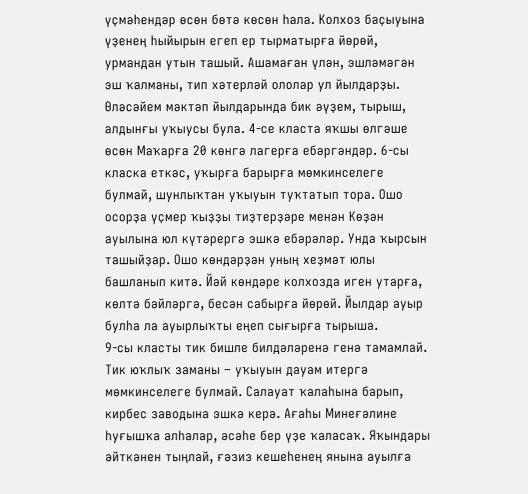үҫмәһендәр өсөн бөтә көсөн һала. Колхоз баҫыуына үҙенең һыйырын егеп ер тырматырға йөрөй, урмандан утын ташый. Ашамаған үлән, эшләмәгән эш ҡалманы, тип хәтерләй ололар ул йылдарҙы.
Өләсәйем мәктәп йылдарында бик әүҙем, тырыш, алдынғы уҡыусы була. 4-се класта яҡшы өлгәше өсөн Маҡарға 20 көнгә лагерға ебәргәндәр. 6-сы класка еткәс, уҡырға барырға мөмкинселеге булмай, шунлыҡтан уҡыуын туҡтатып тора. Ошо осорҙа үҫмер ҡыҙҙы тиҙтерҙәре менән Көҙән ауылына юл күтәрергә эшкә ебәрәләр. Унда ҡырсын ташыйҙар. Ошо көндәрҙән уның хеҙмәт юлы башланып китә. Йәй көндәре колхозда иген утарға, көлтә бәйләргә, бесән сабырға йөрөй. Йылдар ауыр булһа ла ауырлыҡты еңеп сығырға тырыша.
9-сы класты тик бишле билдәләренә генә тамамлай. Тик юҡлыҡ заманы – уҡыуын дауам итергә мөмкинселеге булмай. Салауат ҡалаһына барып, кирбес заводына эшкә керә. Ағаһы Минеғәлине һуғышҡа алһалар, әсәһе бер үҙе ҡаласаҡ. Яҡындары әйткәнен тыңлай, ғәзиз кешеһенең янына ауылға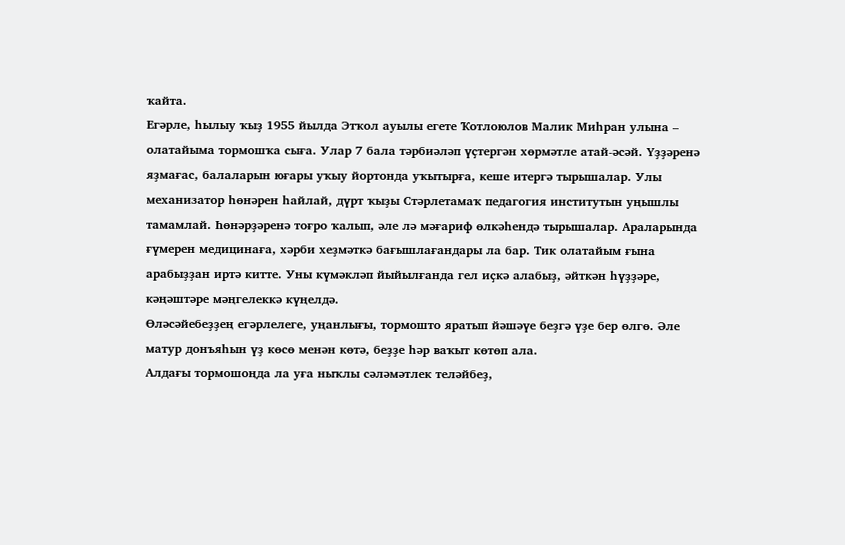ҡайта.
Егәрле, һылыу ҡыҙ 1955 йылда Этҡол ауылы егете Ҡотлоюлов Малик Миһран улына – олатайыма тормошҡа сыға. Улар 7 бала тәрбиәләп үҫтергән хөрмәтле атай-әсәй. Үҙҙәренә яҙмағас, балаларын юғары уҡыу йортонда уҡытырға, кеше итергә тырышалар. Улы механизатор һөнәрен һайлай, дүрт ҡыҙы Стәрлетамаҡ педагогия институтын уңышлы тамамлай. Һөнәрҙәренә тоғро ҡалып, әле лә мәғариф өлкәһендә тырышалар. Араларында ғүмерен медицинаға, хәрби хеҙмәткә бағышлағандары ла бар. Тик олатайым ғына арабыҙҙан иртә китте. Уны күмәкләп йыйылғанда гел иҫкә алабыҙ, әйткән һүҙҙәре, кәңәштәре мәңгелеккә күңелдә.
Өләсәйебеҙҙең егәрлелеге, уңанлығы, тормошто яратып йәшәүе беҙгә үҙе бер өлгө. Әле матур донъяһын үҙ көсө менән көтә, беҙҙе һәр ваҡыт көтөп ала.
Алдағы тормошоңда ла уға ныҡлы сәләмәтлек теләйбеҙ,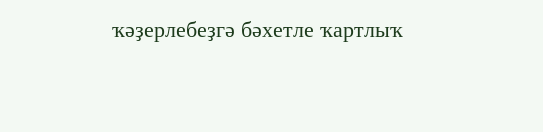ҡәҙерлебеҙгә бәхетле ҡартлыҡ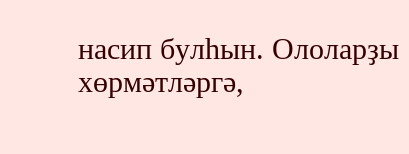насип булһын. Ололарҙы хөрмәтләргә,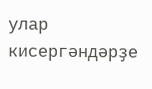улар кисергәндәрҙе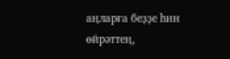аңларға беҙҙе һин өйрәттең,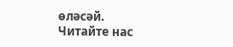өләсәй.
Читайте нас